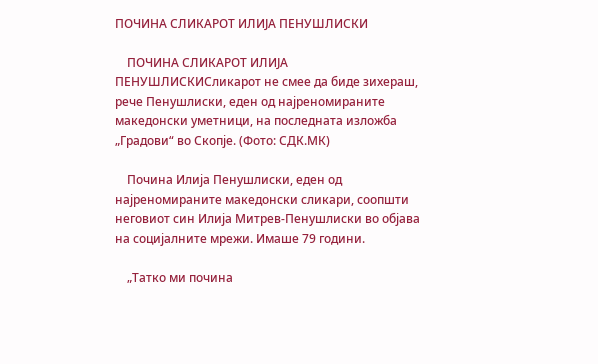ПОЧИНА СЛИКАРОТ ИЛИЈА ПЕНУШЛИСКИ

    ПОЧИНА СЛИКАРОТ ИЛИЈА ПЕНУШЛИСКИСликарот не смее да биде зихераш, рече Пенушлиски, еден од најреномираните македонски уметници, на последната изложба „Градови“ во Скопје. (Фото: СДК.МК)

    Почина Илија Пенушлиски, еден од најреномираните македонски сликари, соопшти неговиот син Илија Митрев-Пенушлиски во објава на социјалните мрежи. Имаше 79 години.

    „Татко ми почина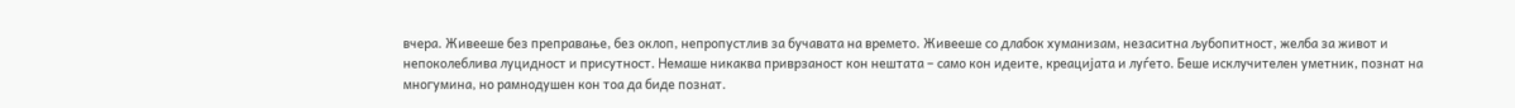вчера. Живееше без преправање, без оклоп, непропустлив за бучавата на времето. Живееше со длабок хуманизам, незаситна љубопитност, желба за живот и непоколеблива луцидност и присутност. Немаше никаква приврзаност кон нештата – само кон идеите, креацијата и луѓето. Беше исклучителен уметник, познат на многумина, но рамнодушен кон тоа да биде познат.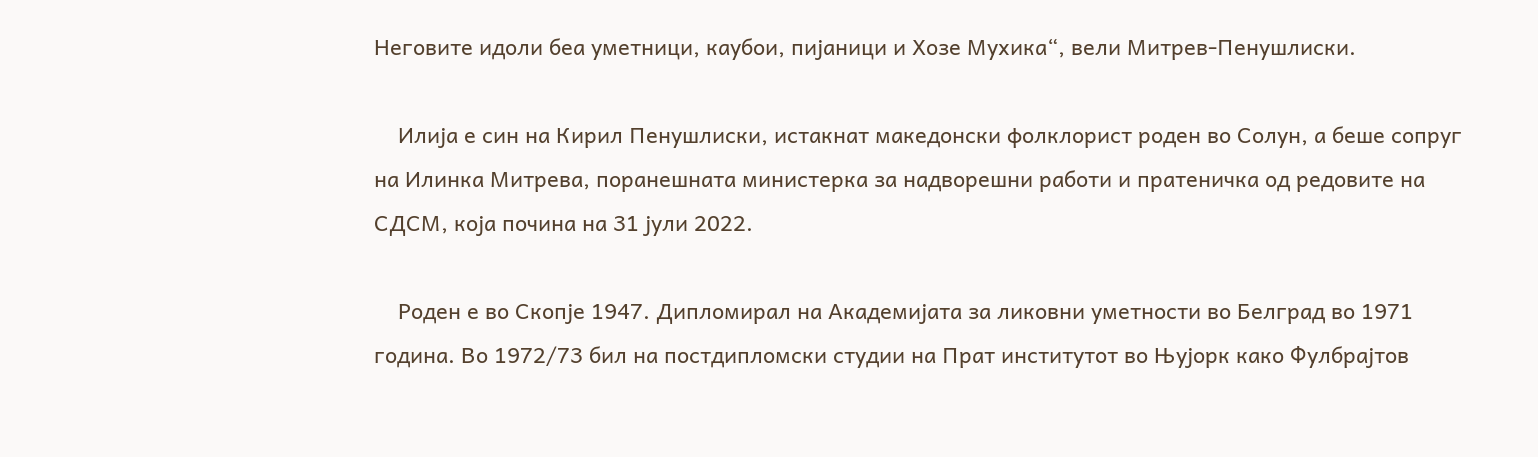Неговите идоли беа уметници, каубои, пијаници и Хозе Мухика“, вели Митрев-Пенушлиски.

    Илија е син на Кирил Пенушлиски, истакнат македонски фолклорист роден во Солун, а беше сопруг на Илинка Митрева, поранешната министерка за надворешни работи и пратеничка од редовите на СДСМ, која почина на 31 јули 2022.

    Роден е во Скопје 1947. Дипломирал на Академијата за ликовни уметности во Белград во 1971 година. Во 1972/73 бил на постдипломски студии на Прат институтот во Њујорк како Фулбрајтов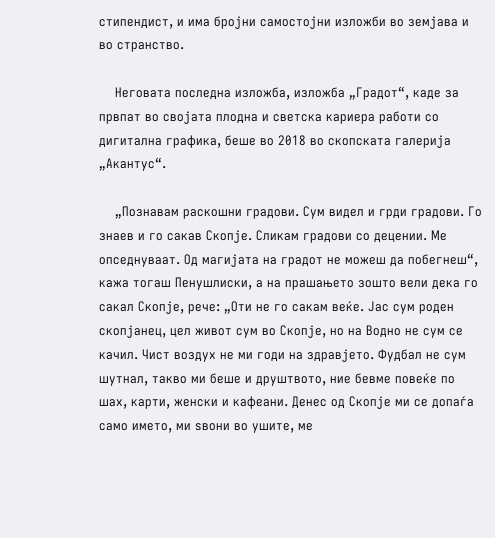стипендист, и има бројни самостојни изложби во земјава и во странство.

    Неговата последна изложба, изложба „Градот“, каде за првпат во својата плодна и светска кариера работи со дигитална графика, беше во 2018 во скопската галерија „Акантус“.

    „Познавам раскошни градови. Сум видел и грди градови. Го знаев и го сакав Скопје. Сликам градови со децении. Ме опседнуваат. Од магијата на градот не можеш да побегнеш“, кажа тогаш Пенушлиски, а на прашањето зошто вели дека го сакал Скопје, рече: „Оти не го сакам веќе. Јас сум роден скопјанец, цел живот сум во Скопје, но на Водно не сум се качил. Чист воздух не ми годи на здравјето. Фудбал не сум шутнал, такво ми беше и друштвото, ние бевме повеќе по шах, карти, женски и кафеани. Денес од Скопје ми се допаѓа само името, ми ѕвони во ушите, ме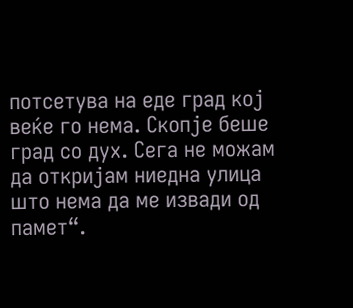потсетува на еде град кој веќе го нема. Скопје беше град со дух. Сега не можам да откријам ниедна улица што нема да ме извади од памет“.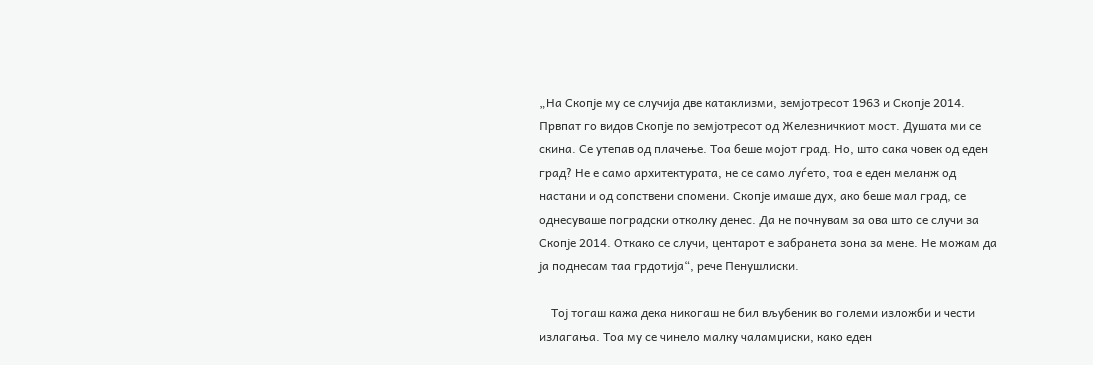„На Скопје му се случија две катаклизми, земјотресот 1963 и Скопје 2014. Првпат го видов Скопје по земјотресот од Железничкиот мост. Душата ми се скина. Се утепав од плачење. Тоа беше мојот град. Но, што сака човек од еден град? Не е само архитектурата, не се само луѓето, тоа е еден меланж од настани и од сопствени спомени. Скопје имаше дух, ако беше мал град, се однесуваше поградски отколку денес. Да не почнувам за ова што се случи за Скопје 2014. Откако се случи, центарот е забранета зона за мене. Не можам да ја поднесам таа грдотија“, рече Пенушлиски.

    Тој тогаш кажа дека никогаш не бил вљубеник во големи изложби и чести излагања. Тоа му се чинело малку чаламџиски, како еден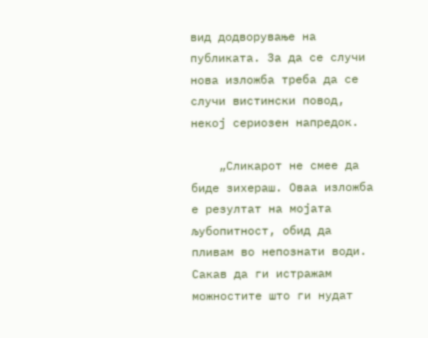вид додворување на публиката. За да се случи нова изложба треба да се случи вистински повод, некој сериозен напредок.

    „Сликарот не смее да биде зихераш. Оваа изложба е резултат на мојата љубопитност, обид да пливам во непознати води. Сакав да ги истражам можностите што ги нудат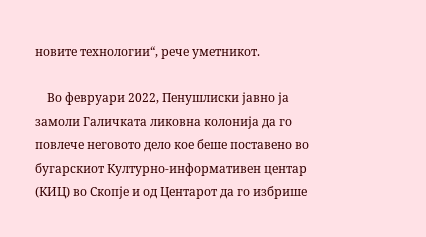новите технологии“, рече уметникот.

    Во февруари 2022, Пенушлиски јавно ја замоли Галичката ликовна колонија да го повлече неговото дело кое беше поставено во бугарскиот Културно-информативен центар (КИЦ) во Скопје и од Центарот да го избрише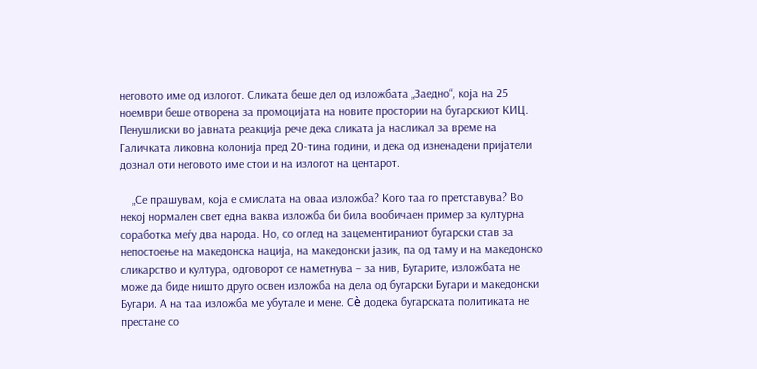неговото име од излогот. Сликата беше дел од изложбата „Заедно“, која на 25 ноември беше отворена за промоцијата на новите простории на бугарскиот КИЦ. Пенушлиски во јавната реакција рече дека сликата ја насликал за време на Галичката ликовна колонија пред 20-тина години, и дека од изненадени пријатели дознал оти неговото име стои и на излогот на центарот.

    „Се прашувам, која е смислата на оваа изложба? Кого таа го претставува? Во некој нормален свет една ваква изложба би била вообичаен пример за културна соработка меѓу два народа. Но, со оглед на зацементираниот бугарски став за непостоење на македонска нација, на македонски јазик, па од таму и на македонско сликарство и култура, одговорот се наметнува – за нив, Бугарите, изложбата не може да биде ништо друго освен изложба на дела од бугарски Бугари и македонски Бугари. А на таа изложба ме убутале и мене. Сè додека бугарската политиката не престане со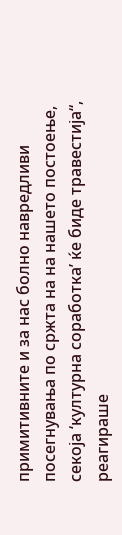примитивните и за нас болно навредливи посегнувања по сржта на на нашето постоење, секоја ‘културна соработка’ ќе биде травестија“, реагираше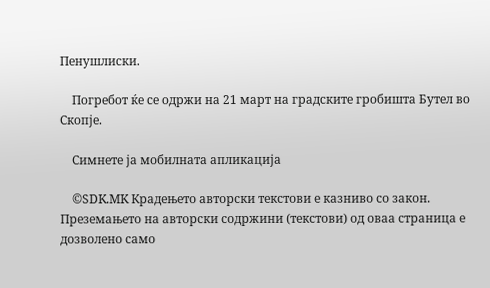Пенушлиски.

    Погребот ќе се одржи на 21 март на градските гробишта Бутел во Скопје.

    Симнете ја мобилната апликација

    ©SDK.MK Крадењето авторски текстови е казниво со закон. Преземањето на авторски содржини (текстови) од оваа страница е дозволено само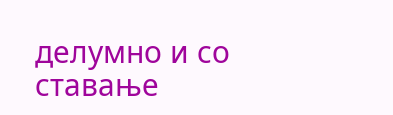делумно и со ставање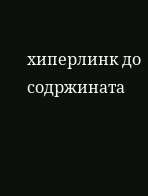хиперлинк до содржината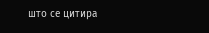што се цитира